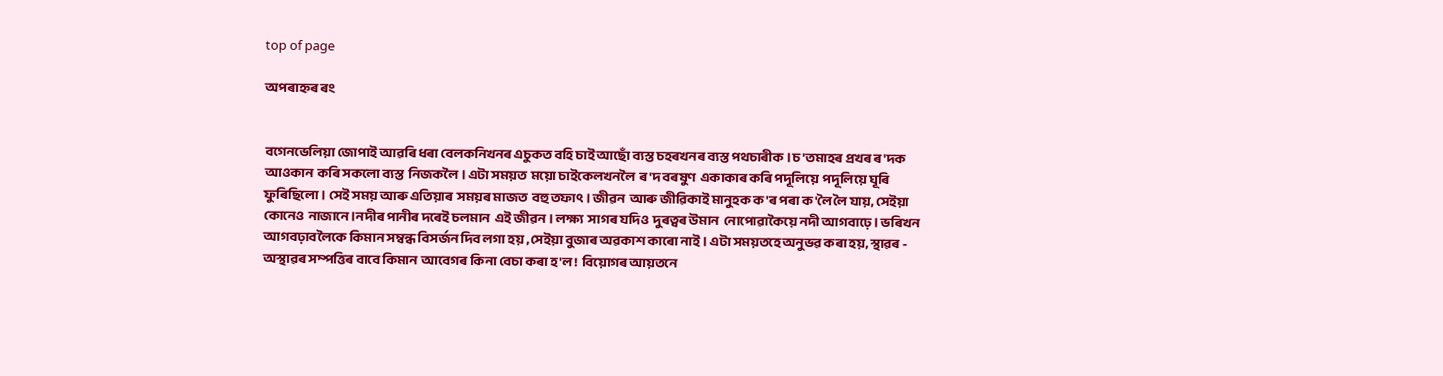top of page

অপৰাহ্নৰ ৰং


বগেনভেলিয়া জোপাই আৱৰি ধৰা বেলকনিখনৰ এচুকত বহি চাই আছোঁ ব্যস্ত চহৰখনৰ ব্যস্ত পথচাৰীক।চ'তমাহৰ প্ৰখৰ ৰ'দক আওকান  কৰি সকলো ব্যস্ত  নিজকলৈ। এটা সময়ত  ময়ো চাইকেলখনলৈ  ৰ'দ বৰষুণ  একাকাৰ কৰি পদূলিয়ে  পদূলিয়ে ঘূৰি ফুৰিছিলো। সেই সময় আৰু এতিয়াৰ  সময়ৰ মাজত  বহু তফাৎ। জীৱন  আৰু জীৱিকাই মানুহক ক'ৰ পৰা ক'লৈ লৈ যায়, সেইয়া কোনেও  নাজানে ।নদীৰ পানীৰ দৰেই চলমান  এই জীৱন। লক্ষ্য  সাগৰ যদিও  দুৰত্বৰ উমান  নোপোৱাকৈয়ে নদী আগবাঢ়ে । ভৰিখন আগবঢ়াবলৈকে কিমান সম্বন্ধ বিসৰ্জন দিব লগা হয় ,সেইয়া বুজাৰ অৱকাশ কাৰো নাই। এটা সময়তহে অনুভৱ কৰা হয়, স্থাৱৰ - অস্থাৱৰ সম্পত্তিৰ বাবে কিমান  আবেগৰ কিনা বেচা কৰা হ'ল!  বিয়োগৰ আয়তনে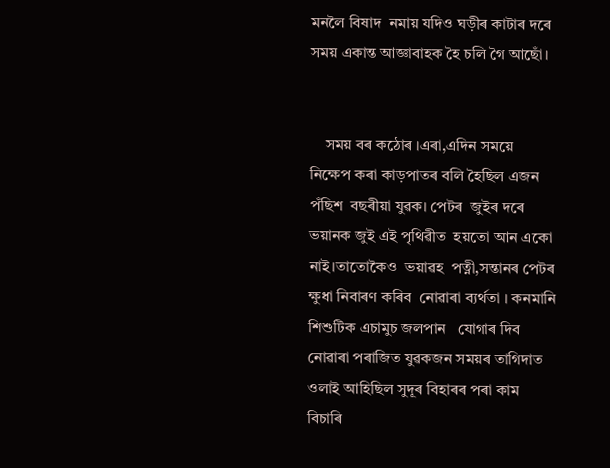মনলৈ বিষাদ  নমায় যদিও ঘড়ীৰ কাটাৰ দৰে সময় একান্ত আজ্ঞাবাহক হৈ চলি গৈ আছোঁ।


    সময় বৰ কঠোৰ ।এৰা,এদিন সময়ে নিক্ষেপ কৰা কাড়পাতৰ বলি হৈছিল এজন পঁছিশ  বছৰীয়া যুৱক। পেটৰ  জুইৰ দৰে ভয়ানক জুই এই পৃথিৱীত  হয়তো আন একো নাই।তাতোকৈও  ভয়াৱহ  পত্নী,সন্তানৰ পেটৰ ক্ষুধা নিবাৰণ কৰিব  নোৱাৰা ব্যৰ্থতা । কনমানি শিশুটিক এচামুচ জলপান   যোগাৰ দিব  নোৱাৰা পৰাজিত যুৱকজন সময়ৰ তাগিদাত ওলাই আহিছিল সুদূৰ বিহাৰৰ পৰা কাম বিচাৰি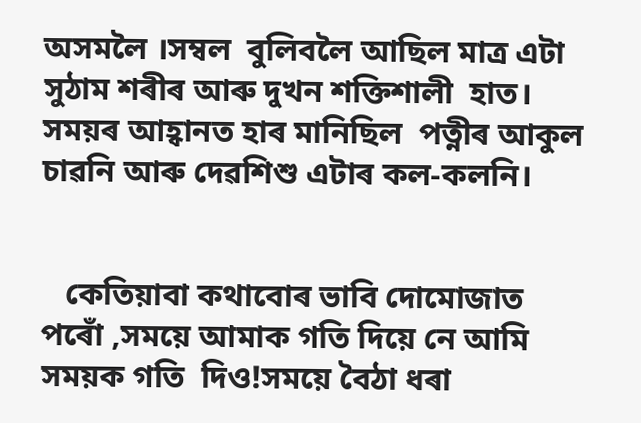অসমলৈ ।সম্বল  বুলিবলৈ আছিল মাত্ৰ এটা সুঠাম শৰীৰ আৰু দুখন শক্তিশালী  হাত।  সময়ৰ আহ্বানত হাৰ মানিছিল  পত্নীৰ আকুল চাৱনি আৰু দেৱশিশু এটাৰ কল-কলনি।


   কেতিয়াবা কথাবোৰ ভাবি দোমোজাত পৰোঁ ,সময়ে আমাক গতি দিয়ে নে আমি সময়ক গতি  দিও!সময়ে বৈঠা ধৰা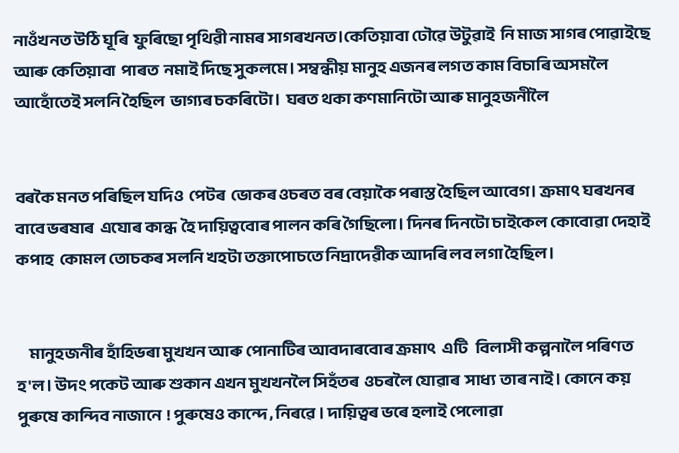নাওঁখনত উঠি ঘূৰি  ফুৰিছো পৃথিৱী নামৰ সাগৰখনত।কেতিয়াবা ঢৌৱে উটুৱাই  নি মাজ সাগৰ পোৱাইছে আৰু কেতিয়াবা  পাৰত  নমাই দিছে সুকলমে। সম্বন্ধীয় মানুহ এজনৰ লগত কাম বিচাৰি অসমলৈ আহোঁতেই সলনি হৈছিল  ভাগ্যৰ চকৰিটো।  ঘৰত থকা কণমানিটো আৰু মানুহজনীলৈ


বৰকৈ মনত পৰিছিল যদিও  পেটৰ  ভোকৰ ওচৰত বৰ বেয়াকৈ পৰাস্ত হৈছিল আবেগ। ক্ৰমাৎ ঘৰখনৰ   বাবে ভৰষাৰ  এযোৰ কান্ধ  হৈ দায়িত্ববোৰ পালন কৰি গৈছিলো। দিনৰ দিনটো চাইকেল কোবোৱা দেহাই কপাহ  কোমল তোচকৰ সলনি খহটা তক্তাপোচতে নিদ্রাদেৱীক আদৰি লব লগা হৈছিল।


     মানুহজনীৰ হাঁহিভৰা মুখখন আৰু পোনাটিৰ আবদাৰবোৰ ক্ৰমাৎ  এটি   বিলাসী কল্পনালৈ পৰিণত হ'ল। উদং পকেট আৰু শুকান এখন মুখখনলৈ সিহঁতৰ  ওচৰলৈ যোৱাৰ  সাধ্য  তাৰ নাই। কোনে কয় পুৰুষে কান্দিব নাজানে  ! পুৰুষেও কান্দে , নিৰৱে । দায়িত্বৰ ভৰে হলাই পেলোৱা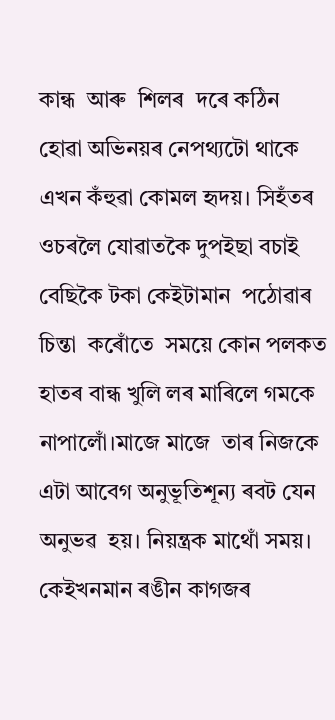কান্ধ  আৰু  শিলৰ  দৰে কঠিন  হোৱা অভিনয়ৰ নেপথ্যটো থাকে এখন কঁহুৱা কোমল হৃদয়। সিহঁতৰ ওচৰলৈ যোৱাতকৈ দুপইছা বচাই বেছিকৈ টকা কেইটামান  পঠোৱাৰ  চিন্তা  কৰোঁতে  সময়ে কোন পলকত হাতৰ বান্ধ খুলি লৰ মাৰিলে গমকে  নাপালোঁ।মাজে মাজে  তাৰ নিজকে এটা আবেগ অনুভূতিশূন্য ৰবট যেন অনুভৱ  হয়। নিয়ন্ত্ৰক মাথোঁ সময়। কেইখনমান ৰঙীন কাগজৰ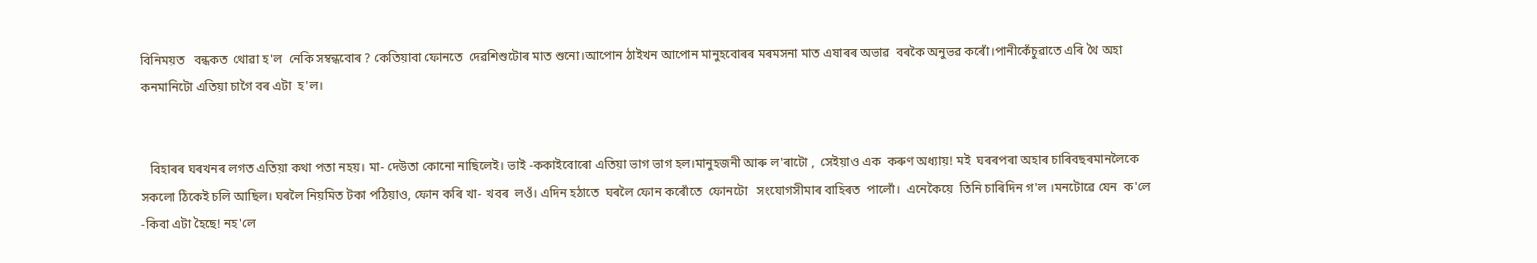বিনিময়ত   বন্ধকত  থোৱা হ'ল  নেকি সম্বন্ধবোৰ ? কেতিয়াবা ফোনতে  দেৱশিশুটোৰ মাত শুনো।আপোন ঠাইখন আপোন মানুহবোৰৰ মৰমসনা মাত এষাৰৰ অভাৱ  বৰকৈ অনুভৱ কৰোঁ।পানীকেঁচুৱাতে এৰি থৈ অহা কনমানিটো এতিয়া চাগৈ বৰ এটা  হ'ল।


   বিহাৰৰ ঘৰখনৰ লগত এতিয়া কথা পতা নহয়। মা- দেউতা কোনো নাছিলেই। ভাই -ককাইবোৰো এতিয়া ভাগ ভাগ হল।মানুহজনী আৰু ল'ৰাটো ,  সেইয়াও এক  কৰুণ অধ্যায়! মই  ঘৰৰপৰা অহাৰ চাৰিবছৰমানলৈকে সকলো ঠিকেই চলি আছিল। ঘৰলৈ নিয়মিত টকা পঠিয়াও, ফোন কৰি খা- খবৰ  লওঁ। এদিন হঠাতে  ঘৰলৈ ফোন কৰোঁতে  ফোনটো   সংযোগসীমাৰ বাহিৰত  পালোঁ।  এনেকৈয়ে  তিনি চাৰিদিন গ'ল ।মনটোৱে যেন  ক'লে -কিবা এটা হৈছে! নহ'লে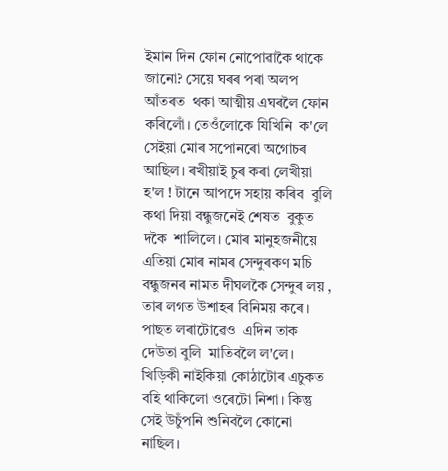ইমান দিন ফোন নোপোৱাকৈ থাকে জানো? সেয়ে ঘৰৰ পৰা অলপ আঁতৰত  থকা আত্মীয় এঘৰলৈ ফোন কৰিলোঁ। তেওঁলোকে যিখিনি  ক'লে সেইয়া মোৰ সপোনৰো অগোচৰ আছিল। ৰখীয়াই চুৰ কৰা লেখীয়া হ'ল ! টানে আপদে সহায় কৰিব  বুলি   কথা দিয়া বন্ধুজনেই শেষত  বুকুত  দকৈ  শালিলে। মোৰ মানুহজনীয়ে এতিয়া মোৰ নামৰ সেন্দুৰকণ মচি  বন্ধুজনৰ নামত দীঘলকৈ সেন্দুৰ লয় , তাৰ লগত উশাহৰ বিনিময় কৰে। পাছত লৰাটোৱেও  এদিন তাক  দেউতা বুলি  মাতিবলৈ ল'লে। খিড়িকী নাইকিয়া কোঠাটোৰ এচুকত  বহি থাকিলো ওৰেটো নিশা। কিন্তু  সেই উচুঁপনি শুনিবলৈ কোনো নাছিল।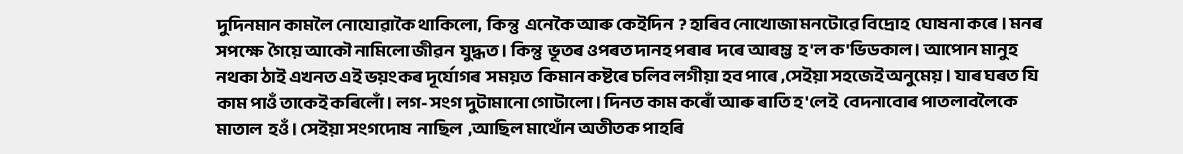দুদিনমান কামলৈ নোযোৱাকৈ থাকিলো,  কিন্তু  এনেকৈ আৰু কেইদিন  ? হাৰিব নোখোজা মনটোৱে বিদ্ৰোহ  ঘোষনা কৰে । মনৰ সপক্ষে  গৈয়ে আকৌ নামিলো জীৱন  যুদ্ধত। কিন্তু  ভূতৰ ওপৰত দানহ পৰাৰ  দৰে আৰম্ভ  হ'ল ক'ভিডকাল। আপোন মানুহ নথকা ঠাই এখনত এই ভয়ংকৰ দূৰ্যোগৰ  সময়ত  কিমান কষ্টৰে চলিব লগীয়া হব পাৰে ,সেইয়া সহজেই অনুমেয়। যাৰ ঘৰত যি কাম পাওঁ তাকেই কৰিলোঁ। লগ- সংগ দুটামানো গোটালো। দিনত কাম কৰোঁ আৰু ৰাতি হ'লেই  বেদনাবোৰ পাতলাবলৈকে মাতাল  হওঁ। সেইয়া সংগদোষ  নাছিল  ,আছিল মাথোঁন অতীতক পাহৰি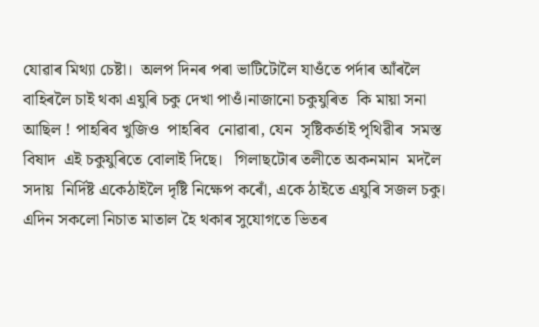যোৱাৰ মিথ্যা চেষ্টা।  অলপ দিনৰ পৰা ভাটিটোলৈ যাওঁতে পৰ্দাৰ আঁৰলৈ বাহিৰলৈ চাই থকা এযুৰি চকু দেখা পাওঁ।নাজানো চকুযুৰিত  কি মায়া সনা আছিল ! পাহৰিব খুজিও  পাহৰিব  নোৱাৰা, যেন  সৃষ্টিকৰ্তাই পৃথিৱীৰ  সমস্ত  বিষাদ  এই চকুযুৰিতে বোলাই দিছে।   গিলাছটোৰ তলীতে অকনমান  মদলৈ  সদায়  নিৰ্দিষ্ট একেঠাইলৈ দৃষ্টি নিক্ষেপ কৰোঁ, একে ঠাইতে এযুৰি সজল চকু। এদিন সকলো নিচাত মাতাল হৈ থকাৰ সুযোগতে ভিতৰ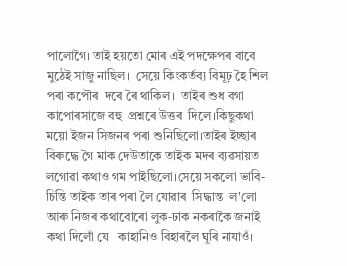পালোগৈ। তাই হয়তো মোৰ এই পদক্ষেপৰ বাবে মুঠেই সাজু নাছিল।  সেয়ে কিংকৰ্তব্য বিমূঢ় হৈ শিল পৰা কপৌৰ  দৰে ৰৈ থাকিল।  তাইৰ শুধ বগা কাপোৰসাজে বহু  প্ৰশ্নৰে উত্তৰ  দিলে।কিছুকথা ময়ো ইজন সিজনৰ পৰা শুনিছিলো।তাইৰ ইচ্ছাৰ  বিৰুদ্ধে গৈ মাক দেউতাকে তাইক মদৰ ব্যৱসায়ত লগোৱা কথাও গম পাইছিলো।সেয়ে সকলো ভাবি- চিন্তি তাইক তাৰ পৰা লৈ যোৱাৰ  সিদ্ধান্ত  ল'লো আৰু নিজৰ কথাবোৰো লুক-ঢাক নকৰাকৈ জনাই কথা দিলোঁ যে   কাহানিও বিহাৰলৈ ঘূৰি নাযাওঁ।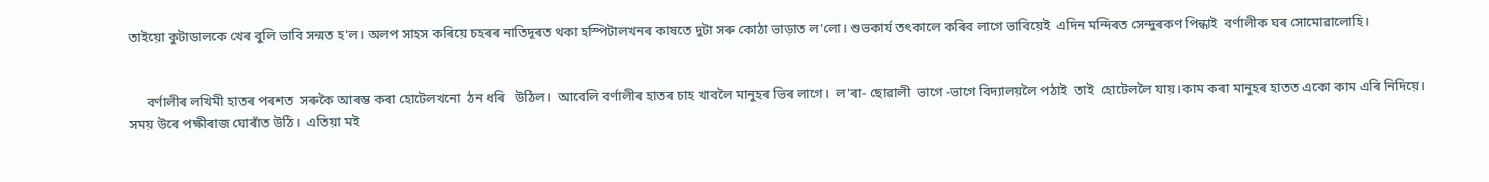তাইয়ো কুটাডালকে খেৰ বুলি ভাবি সন্মত হ'ল। অলপ সাহস কৰিয়ে চহৰৰ নাতিদূৰত থকা হস্পিটালখনৰ কাষতে দুটা সৰু কোঠা ভাড়াত ল'লো। শুভকাৰ্য তৎকালে কৰিব লাগে ভাবিয়েই  এদিন মন্দিৰত সেন্দুৰকণ পিন্ধাই  বৰ্ণালীক ঘৰ সোমোৱালোহি।


     বৰ্ণালীৰ লখিমী হাতৰ পৰশত  সৰুকৈ আৰম্ভ কৰা হোটেলখনো  ঠন ধৰি   উঠিল।  আবেলি বৰ্ণালীৰ হাতৰ চাহ খাবলৈ মানুহৰ ভিৰ লাগে।  ল'ৰা- ছোৱালী  ভাগে -ভাগে বিদ্যালয়লৈ পঠাই  তাই  হোটেললৈ যায়।কাম কৰা মানুহৰ হাতত একো কাম এৰি নিদিয়ে।  সময় উৰে পক্ষীৰাজ ঘোৰাঁত উঠি।  এতিয়া মই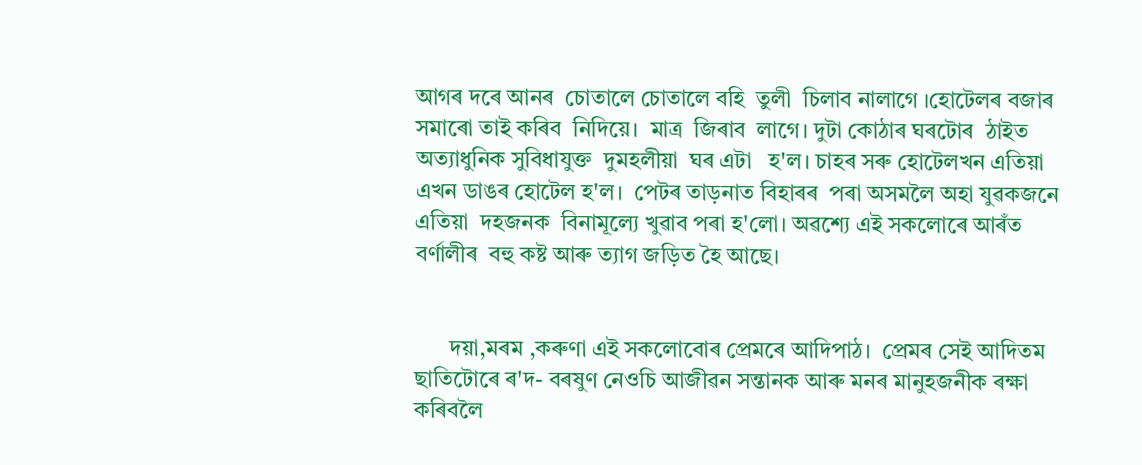আগৰ দৰে আনৰ  চোতালে চোতালে বহি  তুলী  চিলাব নালাগে ।হোটেলৰ বজাৰ সমাৰো তাই কৰিব  নিদিয়ে।  মাত্ৰ  জিৰাব  লাগে। দুটা কোঠাৰ ঘৰটোৰ  ঠাইত  অত্যাধুনিক সুবিধাযুক্ত  দুমহলীয়া  ঘৰ এটা   হ'ল। চাহৰ সৰু হোটেলখন এতিয়া এখন ডাঙৰ হোটেল হ'ল।  পেটৰ তাড়নাত বিহাৰৰ  পৰা অসমলৈ অহা যুৱকজনে এতিয়া  দহজনক  বিনামূল্যে খুৱাব পৰা হ'লো। অৱশ্যে এই সকলোৰে আৰঁত বৰ্ণালীৰ  বহু কষ্ট আৰু ত্যাগ জড়িত হৈ আছে।


      দয়া,মৰম ,কৰুণা এই সকলোবোৰ প্ৰেমৰে আদিপাঠ।  প্ৰেমৰ সেই আদিতম ছাতিটোৰে ৰ'দ- বৰষুণ নেওচি আজীৱন সন্তানক আৰু মনৰ মানুহজনীক ৰক্ষা কৰিবলৈ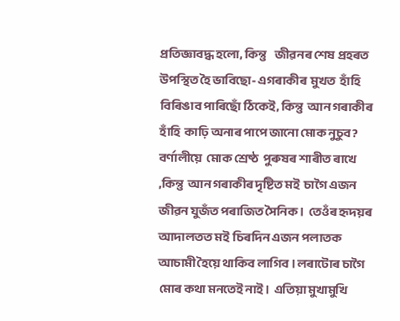প্ৰতিজ্ঞাবদ্ধ হলো, কিন্তু    জীৱনৰ শেষ প্ৰহৰত উপস্থিত হৈ ভাবিছো- এগৰাকীৰ  মুখত  হাঁহি  বিৰিঙাব পাৰিছোঁ ঠিকেই, কিন্তু  আন গৰাকীৰ হাঁহি  কাঢ়ি অনাৰ পাপে জানো মোক নুচুব? বৰ্ণালীয়ে  মোক শ্ৰেষ্ঠ  পুৰুষৰ শাৰীত ৰাখে ,কিন্তু  আন গৰাকীৰ দৃষ্টিত মই  চাগৈ এজন জীৱন যুজঁত পৰাজিত সৈনিক।  তেওঁৰ হৃদয়ৰ আদালতত মই  চিৰদিন এজন পলাতক আচামী হৈয়ে থাকিব লাগিব । লৰাটোৰ চাগৈ মোৰ কথা মনতেই নাই।  এতিয়া মুখামুখি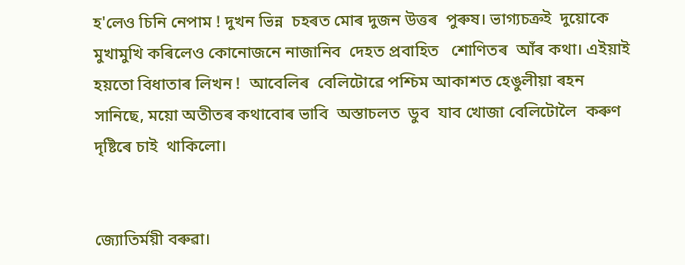হ'লেও চিনি নেপাম ! দুখন ভিন্ন  চহৰত মোৰ দুজন উত্তৰ  পুৰুষ। ভাগ্যচক্ৰই  দুয়োকে মুখামুখি কৰিলেও কোনোজনে নাজানিব  দেহত প্ৰবাহিত   শোণিতৰ  আঁৰ কথা। এইয়াই  হয়তো বিধাতাৰ লিখন !  আবেলিৰ  বেলিটোৱে পশ্চিম আকাশত হেঙুলীয়া ৰহন সানিছে, ময়ো অতীতৰ কথাবোৰ ভাবি  অস্তাচলত  ডুব  যাব খোজা বেলিটোলৈ  কৰুণ দৃষ্টিৰে চাই  থাকিলো।


জ্যোতিৰ্ময়ী বৰুৱা।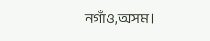নগাঁও,অসম।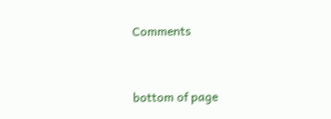Comments


bottom of page